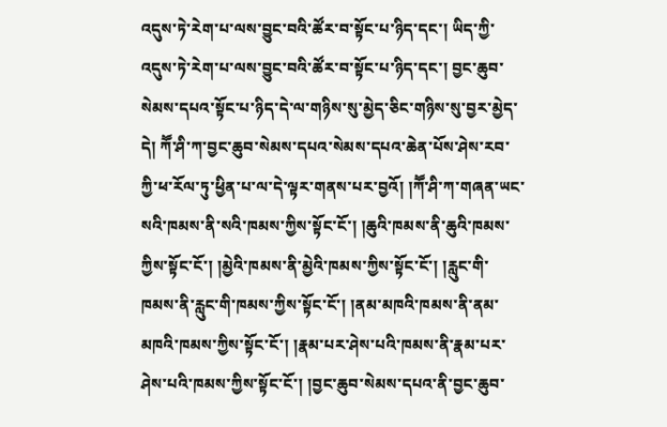འདུས་ཏེ་རེག་པ་ལས་བྱུང་བའི་ཚོར་བ་སྟོང་པ་ཉིད་དང་། ཡིད་ཀྱི་འདུས་ཏེ་རེག་པ་ལས་བྱུང་བའི་ཚོར་བ་སྟོང་པ་ཉིད་དང་། བྱང་ཆུབ་སེམས་དཔའ་སྟོང་པ་ཉིད་དེ་ལ་གཉིས་སུ་མྱེད་ཅིང་གཉིས་སུ་བྱར་མྱེད་དེ། ཀཽ་ཤི་ཀ་བྱང་ཆུབ་སེམས་དཔའ་སེམས་དཔའ་ཆེན་པོས་ཤེས་རབ་ཀྱི་ཕ་རོལ་ཏུ་ཕྱིན་པ་ལ་དེ་ལྟར་གནས་པར་བྱའོ། །ཀཽ་ཤི་ཀ་གཞན་ཡང་སའི་ཁམས་ནི་སའི་ཁམས་ཀྱིས་སྟོང་ངོ་། །ཆུའི་ཁམས་ནི་ཆུའི་ཁམས་ཀྱིས་སྟོང་ངོ་། །མྱེའི་ཁམས་ནི་མྱེའི་ཁམས་ཀྱིས་སྟོང་ངོ་། །རླུང་གི་ཁམས་ནི་རླུང་གི་ཁམས་ཀྱིས་སྟོང་ངོ་། །ནམ་མཁའི་ཁམས་ནི་ནམ་མཁའི་ཁམས་ཀྱིས་སྟོང་ངོ་། །རྣམ་པར་ཤེས་པའི་ཁམས་ནི་རྣམ་པར་ཤེས་པའི་ཁམས་ཀྱིས་སྟོང་ངོ་། །བྱང་ཆུབ་སེམས་དཔའ་ནི་བྱང་ཆུབ་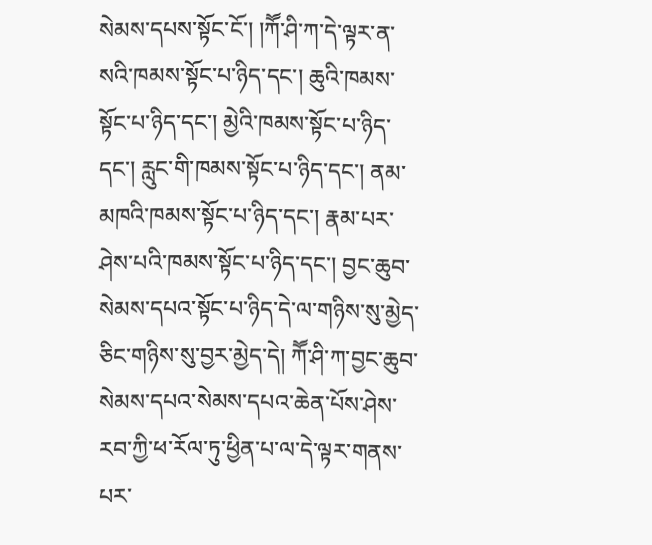སེམས་དཔས་སྟོང་ངོ་། །ཀཽ་ཤི་ཀ་དེ་ལྟར་ན་སའི་ཁམས་སྟོང་པ་ཉིད་དང་། ཆུའི་ཁམས་སྟོང་པ་ཉིད་དང་། མྱེའི་ཁམས་སྟོང་པ་ཉིད་དང་། རླུང་གི་ཁམས་སྟོང་པ་ཉིད་དང་། ནམ་མཁའི་ཁམས་སྟོང་པ་ཉིད་དང་། རྣམ་པར་ཤེས་པའི་ཁམས་སྟོང་པ་ཉིད་དང་། བྱང་ཆུབ་སེམས་དཔའ་སྟོང་པ་ཉིད་དེ་ལ་གཉིས་སུ་མྱེད་ཅིང་གཉིས་སུ་བྱར་མྱེད་དེ། ཀཽ་ཤི་ཀ་བྱང་ཆུབ་སེམས་དཔའ་སེམས་དཔའ་ཆེན་པོས་ཤེས་རབ་ཀྱི་ཕ་རོལ་ཏུ་ཕྱིན་པ་ལ་དེ་ལྟར་གནས་པར་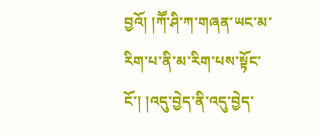བྱའོ། །ཀཽ་ཤི་ཀ་གཞན་ཡང་མ་རིག་པ་ནི་མ་རིག་པས་སྟོང་ངོ་། །འདུ་བྱེད་ནི་འདུ་བྱེད་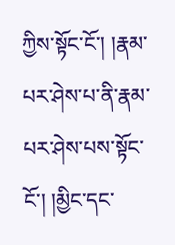ཀྱིས་སྟོང་ངོ་། །རྣམ་པར་ཤེས་པ་ནི་རྣམ་པར་ཤེས་པས་སྟོང་ངོ་། །མྱིང་དང་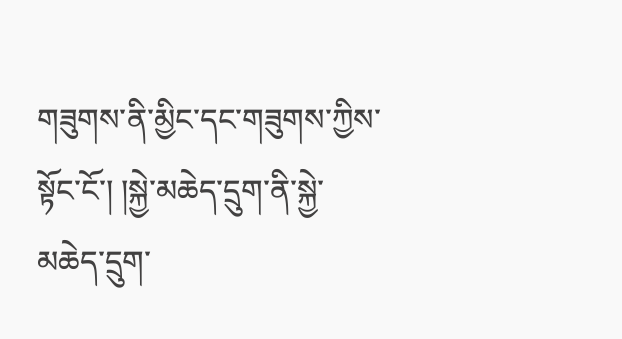གཟུགས་ནི་མྱིང་དང་གཟུགས་ཀྱིས་སྟོང་ངོ་། །སྐྱེ་མཆེད་དྲུག་ནི་སྐྱེ་མཆེད་དྲུག་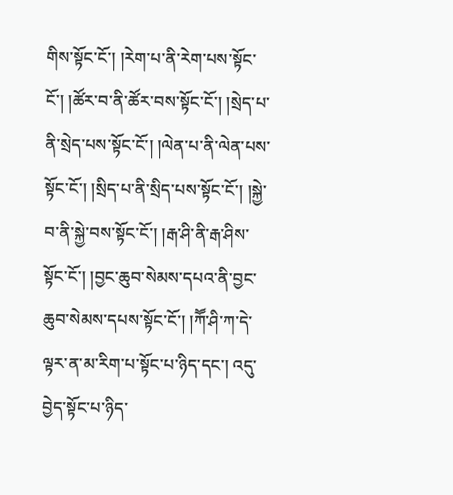གིས་སྟོང་ངོ་། །རེག་པ་ནི་རེག་པས་སྟོང་ངོ་། །ཚོར་བ་ནི་ཚོར་བས་སྟོང་ངོ་། །སྲེད་པ་ནི་སྲེད་པས་སྟོང་ངོ་། །ལེན་པ་ནི་ལེན་པས་སྟོང་ངོ་། །སྲིད་པ་ནི་སྲིད་པས་སྟོང་ངོ་། །སྐྱེ་བ་ནི་སྐྱེ་བས་སྟོང་ངོ་། །རྒ་ཤི་ནི་རྒ་ཤིས་སྟོང་ངོ་། །བྱང་ཆུབ་སེམས་དཔའ་ནི་བྱང་ཆུབ་སེམས་དཔས་སྟོང་ངོ་། །ཀཽ་ཤི་ཀ་དེ་ལྟར་ན་མ་རིག་པ་སྟོང་པ་ཉིད་དང་། འདུ་བྱེད་སྟོང་པ་ཉིད་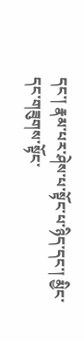དང་། རྣམ་པར་ཤེས་པ་སྟོང་པ་ཉིད་དང་། མྱིང་དང་གཟུགས་སྟོང་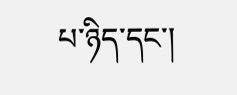པ་ཉིད་དང་།